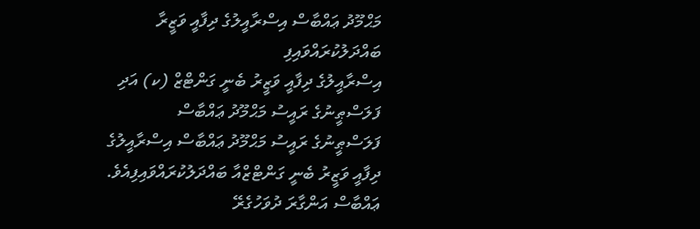މަޙްމޫދު ޢައްބާސް އިސްރާއީލުގެ ދިފާއީ ވަޒީރާ ބައްދަލުކުރައްވައިފި
އިސްރާއީލުގެ ދިފާއީ ވަޒީރު ބެނީ ގަންޓްޒް (ކ) އަދި ފަލަސްޠީނުގެ ރައީސު މަޙްމޫދު ޢައްބާސް
ފަލަސްޠީނުގެ ރައީސު މަޙްމޫދު ޢައްބާސް އިސްރާއީލުގެ ދިފާއީ ވަޒީރު ބެނީ ގަންޓްޒްއާ ބައްދަލުކުރައްވައިފިއެވެ. ޢައްބާސް އަންގާރަ ދުވަހުގެރޭ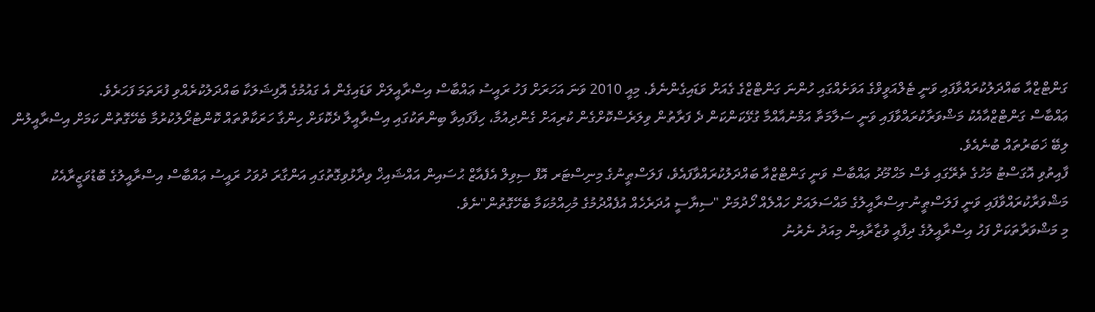ގަންޓްޒްއާ ބައްދަލުކުރައްވާފައި ވަނީ ޓެލްއަވީވްގެ އަވަށެއްގައި ހުންނަ ގަންޓްޒްގެ ގެއަށް ވަޑައިގެންނެވެ. މިއީ 2010 ވަނަ އަހަރަށް ފަހު ރައީސު ޢައްބާސް އިސްރާއީލަށް ވަޑައިގެން އެ ގައުމުގެ އޮފިޝަލަކާ ބައްދަލުކުރެއްވި ފުރަތަމަ ފަހަރެވެ.
ޢައްބާސް ގަންޓްޒްއާއެކު މަޝްވަރާކުރައްވާފައި ވަނީ ސަލާމަތާ އަމްނުއާއްމާ ގުޅޭކަންކަން ދެ ފަރާތުން ވިލަރެސްކޮށްގެން ކުރިއަށް ގެންދިއުމާ، ހިފާފައިވާ ބިންތަކުގައި އިސްރާއީލާ ދެކޮޅަށް ހިންގާ ހަރަކާތްތައް ކޮންޓުރޯލުކުރުމާ ބެހޭގޮތުން ކަމަށް އިސްރާއީލުން ލިބޭ ޚަބަރުތައް ބުނެއެވެ.
ފާއިތުވި އޮގަސްޓު މަހުގެ ތެރޭގައި ވެސް މަޙްމޫދު ޢައްބާސް ވަނީ ގަންޓްޒްއާ ބައްދަލުކުރައްވާފައެވެ، ފަލަސްޠީނުގެ މިނިސްޓަރ އޮފް ސިވިލް އެފެއާޒް ޙުސައިން އައްޝައިޚް ވިދާޅުވިގޮތުގައި އަންގާރަ ދުވަހު ރައީސު ޢައްބާސް އިސްރާއީލުގެ ބޮޑުވަޒީރާއެކު މަޝްވަރާކުރައްވާފައި ވަނީ ފަލަސްޠީނު-އިސްރާއީލުގެ މައްސަލައަށް ހައްލެއް ހޯދުމަށް "ސިޔާސީ އުދަރެހެއް އުފެއްދުމުގެ މުހިއްމުކަމާ ބެހޭގޮތުން"ނެވެ.
މި މަޝްވަރާތަކަށް ފަހު އިސްރާއީލުގެ ދިފާއީ ވުޒާރާއިން މިއަދު ނެރުނު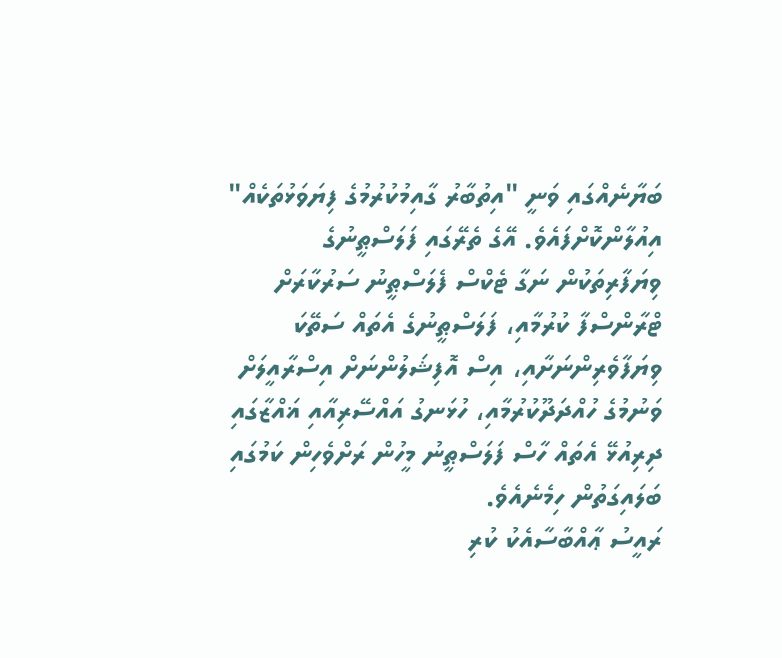ބަޔާނެއްގައި ވަނީ "އިތުބާރު ގާއިމުކުރުމުގެ ފިޔަވަޅުތަކެއް" އިއުލާންކޮށްފައެވެ. އޭގެ ތެރޭގައި ފަލަސްޠީނުގެ ވިޔަފާރިތަކުން ނަގާ ޓެކްސް ފެލަސްޠީނު ސަރުކާރަށް ޓްރާންސްފާ ކުރުމާއި، ފަލަސްޠީނުގެ އެތައް ސަތޭކަ ވިޔަފާވެރިންނަށާއި، އިސް އޮފިޝަލުންނަށް އިސްރާއީލަށް ވަނުމުގެ ހުއްދަދޫކުރުމާއި، ހުޅަނގު އައްސޭރިއާއި ޣައްޒާގައި ދިރިއުޅޭ އެތައް ހާސް ފަލަސްޠީނު މީހުން ރަށްވެހިން ކަމުގައި ބަލައިގަތުން ހިމެނެއެވެ.
ރައީސު ޢާއްބާސާއެކު ކުރި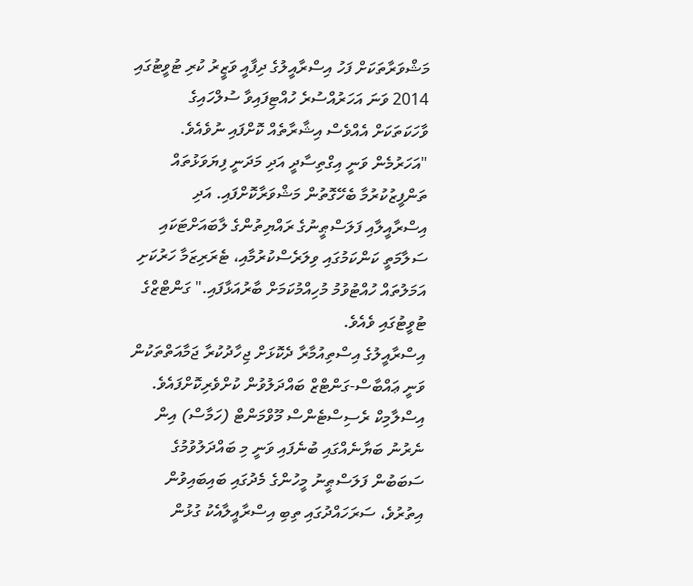މަޝްވަރާތަކަށް ފަހު އިސްރާއީލުގެ ދިފާއީ ވަޒީރު ކުރި ޓުވީޓުގައި 2014 ވަނަ އަހަރުއްސުރެ ހުއްޓިފައިވާ ސުލްހައިގެ ވާހަކަތަކަށް އެއްވެސް އިޝާރާތެއް ކޮށްފައި ނުވެއެވެ.
"އަހަރުމެން ވަނީ އިގްތިސާދީ އަދި މަދަނީ ފިޔަވަޅުތައް ތަންފީޒުކުރުމާ ބެހޭގޮތުން މަޝްވަރާކޮށްފައި. އަދި އިސްރާއީލާއި ފަލަސްޠީނުގެ ރައްޔިތުންގެ ލާބައަށްޓަކައި ސަލާމަތީ ކަންކަމުގައި ވިލަރެސްކުރުމާއި، ޓެރަރިޒަމާ ހަރުކަށި އަމަލުތައް ހުއްޓުވުމު މުހިއްމުކަމަށް ބާރުއަޅާފައި." ގަންޓްޒްގެ ޓުވީޓުގައި ވެއެވެ.
އިސްރާއީލުގެ އިސްތިއުމާރާ ދެކޮޅަށް ޖިހާދުކުރާ ޖަމާއަތްތަކުން ވަނީ ޢައްބާސް-ގަންޓްޒް ބައްދަލުވުން ކުށްވެރިކޮށްފައެވެ. އިސްލާމިކް ރެސިސްޓެންސް މޫވްމަންޓް (ހަމާސް) އިން ނެރުނު ބަޔާނެއްގައި ބުނެފައި ވަނީ މި ބައްދަލުވުމުގެ ސަބަބުން ފަލަސްޠީނު މީހުންގެ މެދުގައި ބައިބައިވުން އިތުރުވެ، ސަރަހައްދުގައި ތިބި އިސްރާއީލާއެކު ގުޅުން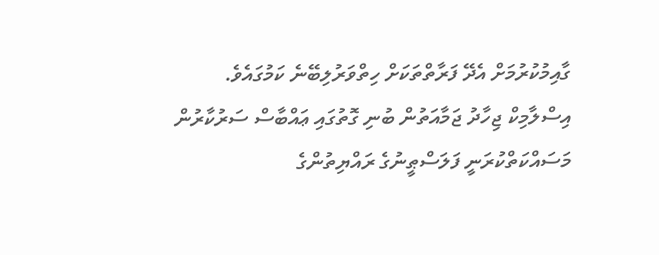ގާއިމުކުރުމަށް އެދޭ ފަރާތްތަކަށް ހިތްވަރުލިބޭނެ ކަމުގައެވެ.
އިސްލާމިކް ޖިހާދު ޖަމާއަތުން ބުނި ގޮތުގައި ޢައްބާސް ސަރުކާރުން މަސައްކަތްކުރަނީ ފަލަސްޠީނުގެ ރައްޔިތުންގެ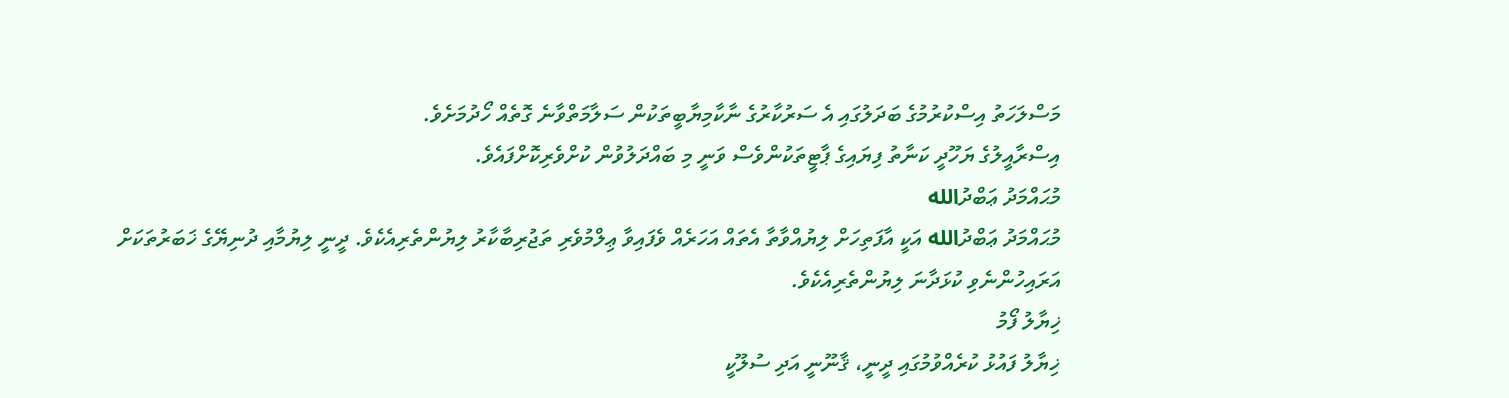މަސްލަހަތު އިސްކުރުމުގެ ބަދަލުގައި އެ ސަރުކާރުގެ ނާކާމިޔާބީތަކުން ސަލާމަތްވާނެ ގޮތެއް ހޯދުމަށެވެ.
އިސްރާއީލުގެ ޔަހޫދީ ކަނާތު ފިޔައިގެ ޕާޓީތަކުންވެސް ވަނީ މި ބައްދަލުވުން ކުށްވެރިކޮށްފައެވެ.
މުޙައްމަދު ޢަބްދުالله
މުޙައްމަދު ޢަބްދުالله އަކީ އާފަތިހަށް ލިޔުއްވާތާ އެތައް އަހަރެއް ވެފައިވާ ޢިލްމުވެރި ތަޖުރިބާކާރު ލިޔުންތެރިއެކެވެ. ދީނީ ލިޔުމާއި ދުނިޔޭގެ ޚަބަރުތަކަށް އަރައިހުންނެވި ކުޅަދާނަ ލިޔުންތެރިއެކެވެ.
ޚިޔާލު ފޯމު
ޚިޔާލު ފައުޅު ކުރެއްވުމުގައި ދީނީ، ޤާނޫނީ އަދި ސުލޫކީ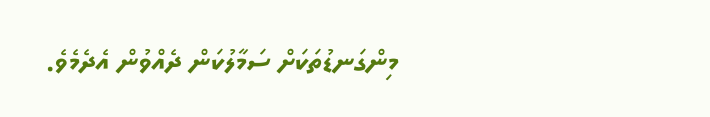މިންގަނޑުތަކަށް ސަމާލުކަން ދެއްވުން އެދެމެވެ.